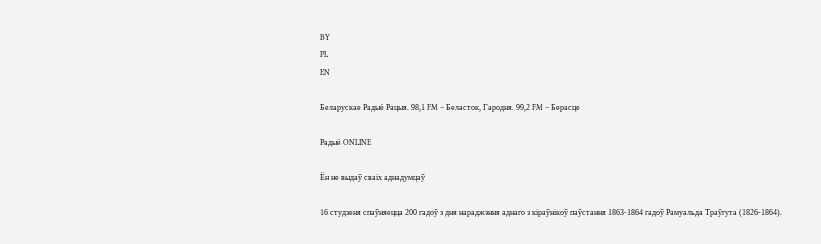BY
PL
EN

Беларускае Радыё Рацыя. 98,1 FM – Беласток, Гародня. 99,2 FM – Берасце

Радыё ONLINE

Ён не выдаў сваіх аднадумцаў

16 студзеня спаўняецца 200 гадоў з дня нараджэння аднаго з кіраўнікоў паўстання 1863-1864 гадоў Рамуальда Траўгута (1826-1864).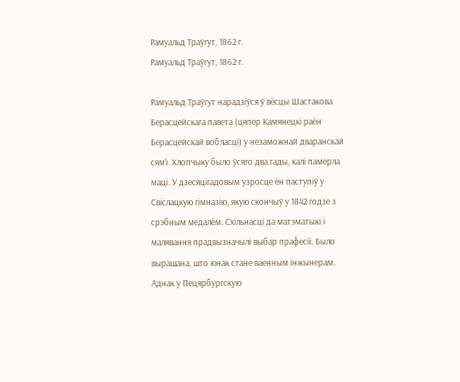Рамуальд Траўгут, 1862 г.
Рамуальд Траўгут, 1862 г.

Рамуальд Траўгут нарадзіўся ў вёсцы Шастакова Берасцейскага павета (цяпер Камянецкі раён Берасцейскай вобласці) у незаможнай дваранскай сям’і. Хлопчыку было ўсяго два гады, калі памерла маці. У дзесяцігадовым узросце ён паступіў у Свіслацкую гімназію, якую скончыў у 1842 годзе з срэбным медалём. Схільнасці да матэматыкі і малявання прадвызначылі выбар прафесіі. Было вырашана, што юнак стане ваенным інжынерам. Аднак у Пецярбургскую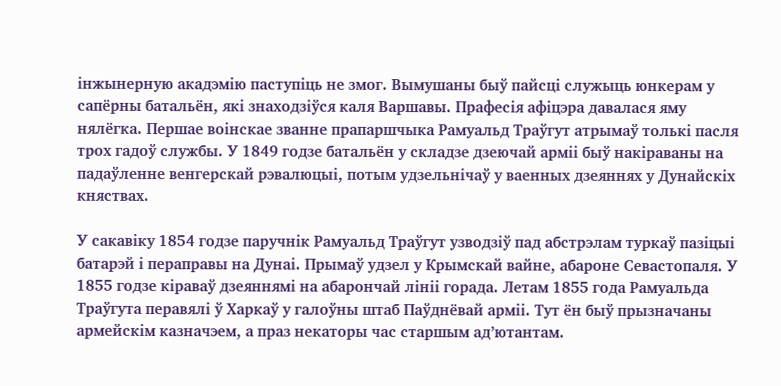інжынерную акадэмію паступіць не змог. Вымушаны быў пайсці служыць юнкерам у сапёрны батальён, які знаходзіўся каля Варшавы. Прафесія афіцэра давалася яму нялёгка. Першае воінскае званне прапаршчыка Рамуальд Траўгут атрымаў толькі пасля трох гадоў службы. У 1849 годзе батальён у складзе дзеючай арміі быў накіраваны на падаўленне венгерскай рэвалюцыі, потым удзельнічаў у ваенных дзеяннях у Дунайскіх княствах.

У сакавіку 1854 годзе паручнік Рамуальд Траўгут узводзіў пад абстрэлам туркаў пазіцыі батарэй і пераправы на Дунаі. Прымаў удзел у Крымскай вайне, абароне Севастопаля. У 1855 годзе кіраваў дзеяннямі на абарончай лініі горада. Летам 1855 года Рамуальда Траўгута перавялі ў Харкаў у галоўны штаб Паўднёвай арміі. Тут ён быў прызначаны армейскім казначэем, а праз некаторы час старшым ад’ютантам.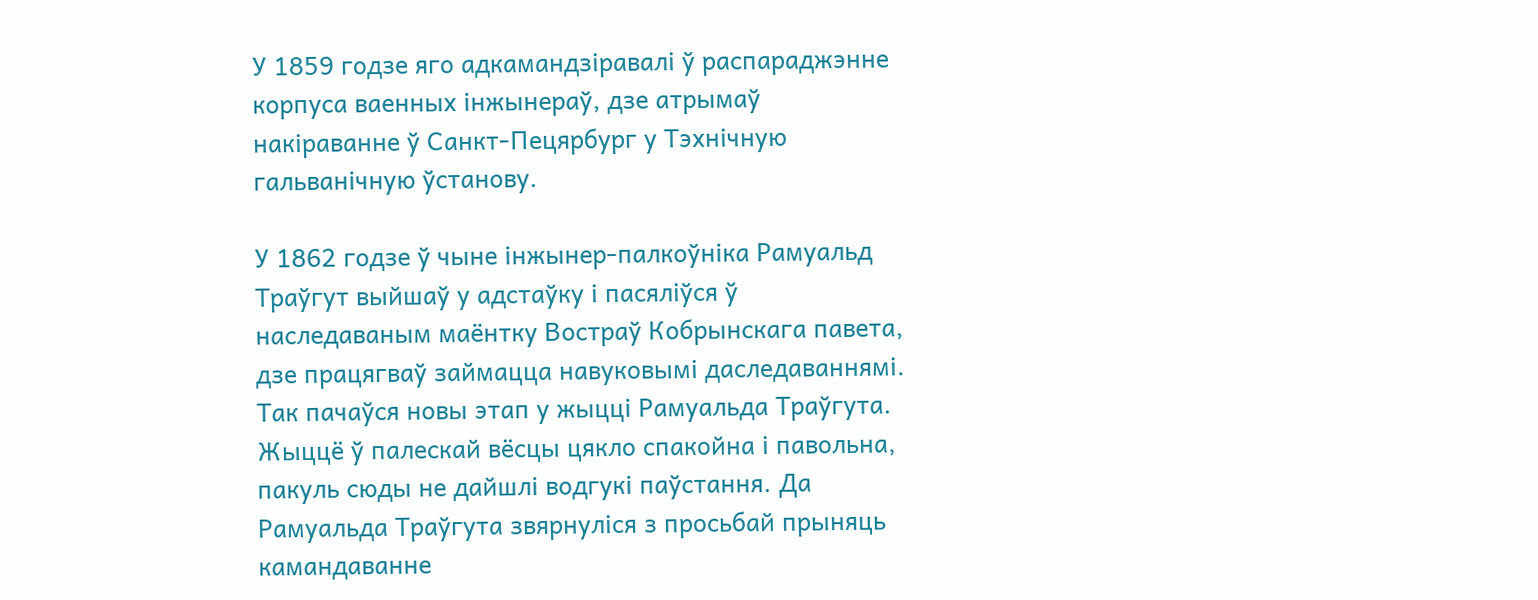У 1859 годзе яго адкамандзіравалі ў распараджэнне корпуса ваенных інжынераў, дзе атрымаў накіраванне ў Санкт-Пецярбург у Тэхнічную гальванічную ўстанову.

У 1862 годзе ў чыне інжынер-палкоўніка Рамуальд Траўгут выйшаў у адстаўку і пасяліўся ў наследаваным маёнтку Востраў Кобрынскага павета, дзе працягваў займацца навуковымі даследаваннямі. Так пачаўся новы этап у жыцці Рамуальда Траўгута. Жыццё ў палескай вёсцы цякло спакойна і павольна, пакуль сюды не дайшлі водгукі паўстання. Да Рамуальда Траўгута звярнуліся з просьбай прыняць камандаванне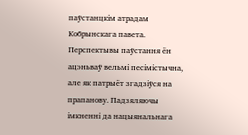паўстанцкім атрадам Кобрынскага павета. Перспектывы паўстання ён ацэньваў вельмі песімістычна, але як патрыёт згадзіўся на прапанову. Падзяляючы імкненні да нацыянальнага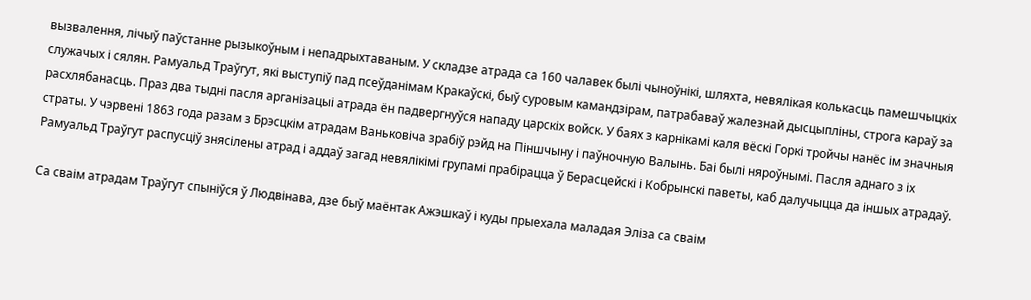вызвалення, лічыў паўстанне рызыкоўным і непадрыхтаваным. У складзе атрада са 160 чалавек былі чыноўнікі, шляхта, невялікая колькасць памешчыцкіх служачых і сялян. Рамуальд Траўгут, які выступіў пад псеўданімам Кракаўскі, быў суровым камандзірам, патрабаваў жалезнай дысцыпліны, строга караў за расхлябанасць. Праз два тыдні пасля арганізацыі атрада ён падвергнуўся нападу царскіх войск. У баях з карнікамі каля вёскі Горкі тройчы нанёс ім значныя страты. У чэрвені 1863 года разам з Брэсцкім атрадам Ваньковіча зрабіў рэйд на Піншчыну і паўночную Валынь. Баі былі няроўнымі. Пасля аднаго з іх Рамуальд Траўгут распусціў знясілены атрад і аддаў загад невялікімі групамі прабірацца ў Берасцейскі і Кобрынскі паветы, каб далучыцца да іншых атрадаў.

Са сваім атрадам Траўгут спыніўся ў Людвінава, дзе быў маёнтак Ажэшкаў і куды прыехала маладая Эліза са сваім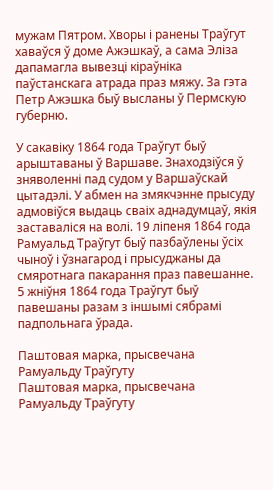мужам Пятром. Хворы і ранены Траўгут хаваўся ў доме Ажэшкаў, а сама Эліза дапамагла вывезці кіраўніка паўстанскага атрада праз мяжу. За гэта Петр Ажэшка быў высланы ў Пермскую губерню.

У сакавіку 1864 года Траўгут быў арыштаваны ў Варшаве. Знаходзіўся ў зняволенні пад судом у Варшаўскай цытадэлі. У абмен на змякчэнне прысуду адмовіўся выдаць сваіх аднадумцаў, якія заставаліся на волі. 19 ліпеня 1864 года Рамуальд Траўгут быў пазбаўлены ўсіх чыноў і ўзнагарод і прысуджаны да смяротнага пакарання праз павешанне. 5 жніўня 1864 года Траўгут быў павешаны разам з іншымі сябрамі падпольнага ўрада.

Паштовая марка, прысвечана Рамуальду Траўгуту
Паштовая марка, прысвечана Рамуальду Траўгуту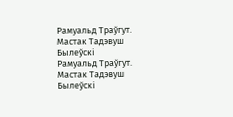Рамуальд Траўгут. Мастак Тадэвуш Былеўскі
Рамуальд Траўгут. Мастак Тадэвуш Былеўскі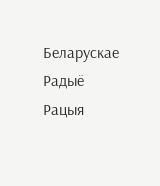Беларускае Радыё Рацыя